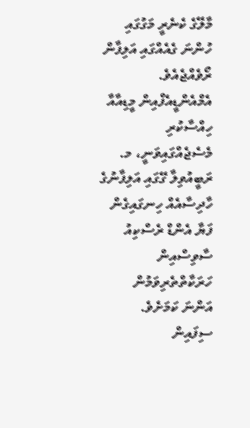މާލޭގެ ކެނެރީ މަގުގައި ހުންނަ ގެއެއްގައި އަލިފާން ރޯވެއްޖެއެވެ.
އެމްއެންޑީއެފްއިން މީޑިއާއާ ހިއްސާކުރި މެސެޖެއްގައިވަނީ، މ. ރަބީއުވިލާ ގޭގައި އަލިފާނުގެ ހާދިސާއެއް ހިނގައިގެން ފަޔާ އެންޑް ރެސްކިއު ސާވިސްއިން ހަރަކާތްތެރިވަމުން އަންނަ ކަމަށެވެ.
ސިފައިން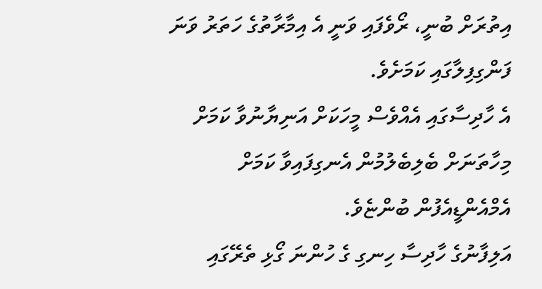އިތުރަށް ބުނީ، ރޯވެފައި ވަނީ އެ އިމާރާތުގެ ހަތަރު ވަނަ ފަންގިފިލާގައި ކަމަށެވެ.
އެ ހާދިސާގައި އެއްވެސް މީހަކަށް އަނިޔާނުވާ ކަމަށް މިހާތަނަށް ބެލިބެލުމުން އެނގިފައިވާ ކަމަށް އެމްއެންޑީއެފުން ބުންޏެވެ.
އަލިފާނުގެ ހާދިސާ ހިނގި ގެ ހުންނަ ގޯޅި ތެރޭގައި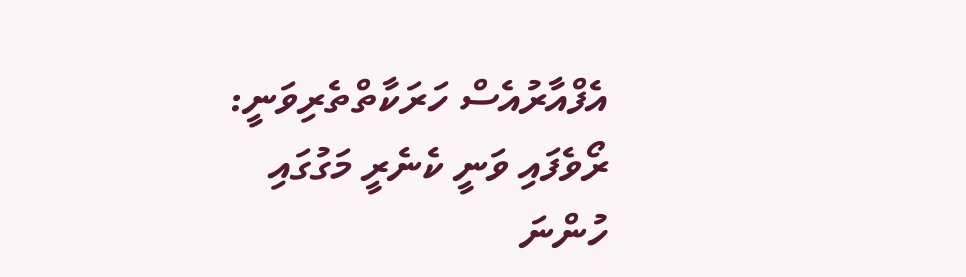އެފްއާރުއެސް ހަރަކާތްތެރިވަނީ: ރޯވެފައި ވަނީ ކެނެރީ މަގުގައި ހުންނަ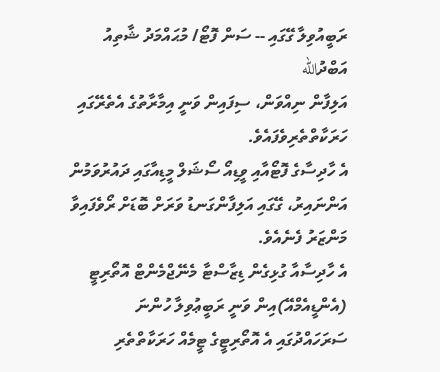ރަބީއުވިލާ ގޭގައި -- ސަން ފޮޓޯ/ މުޙައްމަދު ޝާތިއު އަބްދުالله
އަލިފާން ނިއްވަން، ސިފައިން ވަނީ އިމާރާތުގެ އެތެރޭގައި ހަރަކާތްތެރިވެފައެވެ.
އެ ހާދިސާގެ ފޮޓޯއާއި ވީޑިއޯ ސޯޝަލް މީޑިއާގައި ދައުރުވަމުން އަންނައިރު، ގޭގައި އަލިފާންގަނޑު ވަރަށް ބޮޑަށް ރޯވެފައިވާ މަންޒަރު ފެނެއެވެ.
އެ ހާދިސާއާ ގުޅިގެން ޑިޒާސްޓާ މެނޭޖްމެންޓް އޮތޯރިޓީ (އެންޑީއެމްއޭ)އިން ވަނީ ރަބީޢުވިލާ ހުންނަ ސަރަހައްދުގައި އެ އޮތޯރިޓީގެ ޓީމެއް ހަރަކާތްތެރި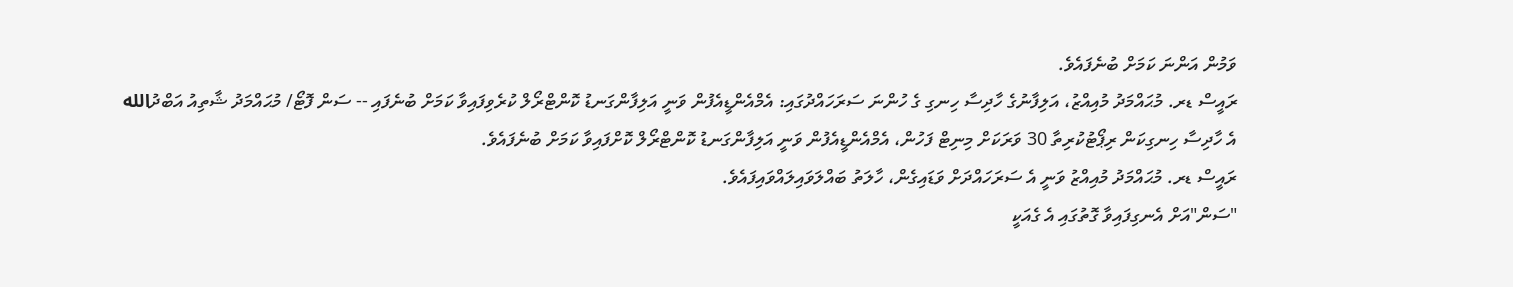ވަމުން އަންނަ ކަމަށް ބުނެފައެވެ.
ރައީސް ޑރ. މުޙައްމަދު މުއިއްޒު، އަލިފާނުގެ ހާދިސާ ހިނގި ގެ ހުންނަ ސަރަހައްދުގައި: އެމްއެންޑީއެފުން ވަނީ އަލިފާންގަނޑު ކޮންޓްރޯލް ކުރެވިފައިވާ ކަމަށް ބުނެފައި -- ސަން ފޮޓޯ/ މުޙައްމަދު ޝާތިއު އަބްދުالله
އެ ހާދިސާ ހިނގިކަން ރިޕޯޓުކުރިތާ 30 ވަރަކަށް މިނިޓް ފަހުން، އެމްއެންޑީއެފުން ވަނީ އަލިފާންގަނޑު ކޮންޓްރޯލް ކޮށްފައިވާ ކަމަށް ބުނެފައެވެ.
ރައީސް ޑރ. މުޙައްމަދު މުއިއްޒު ވަނީ އެ ސަރަހައްދަށް ވަޑައިގެން، ހާލަތު ބައްލަވައިލައްވައިފައެވެ.
"ސަން"އަށް އެނގިފައިވާ ގޮތުގައި އެ ގެއަކީ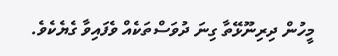މީހުން ދިރިނޫޅޭތާ ގިނަ ދުވަސްތަކެއް ވެފައިވާ ގެޔެކެވެ.